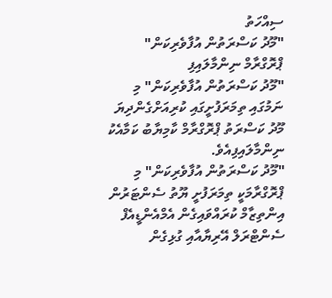ސިއްހަތު
"މޫދު ކަސްރަތުން އުފާވެރިކަން" ޕްރޮގްރާމް ނިންމާލައިފި
"މޫދު ކަސްރަތުން އުފާވެރިކަން" މި ނަމުގައި ތިމަރަފުށީގައި ކުރިއަށްގެންދިޔަ މޫދު ކަސްރަތު ޕްރޮގްރާމް ކާމިޔާބު ކަމާއެކު ނިންމާލައިފިއެވެ.
"މޫދު ކަސްރަތުން އުފާވެރިކަން" މި ޕްރޮގްރާމަކީ ތިމަރަފުށީ ޔޫތު ސެންޓަރުން އިންތިޒާމް ކުރައްވައިގެން އެމްއެންޑީއެފް ސެންޓްރަލް އޭރިޔާއާއި ގުޅިގެން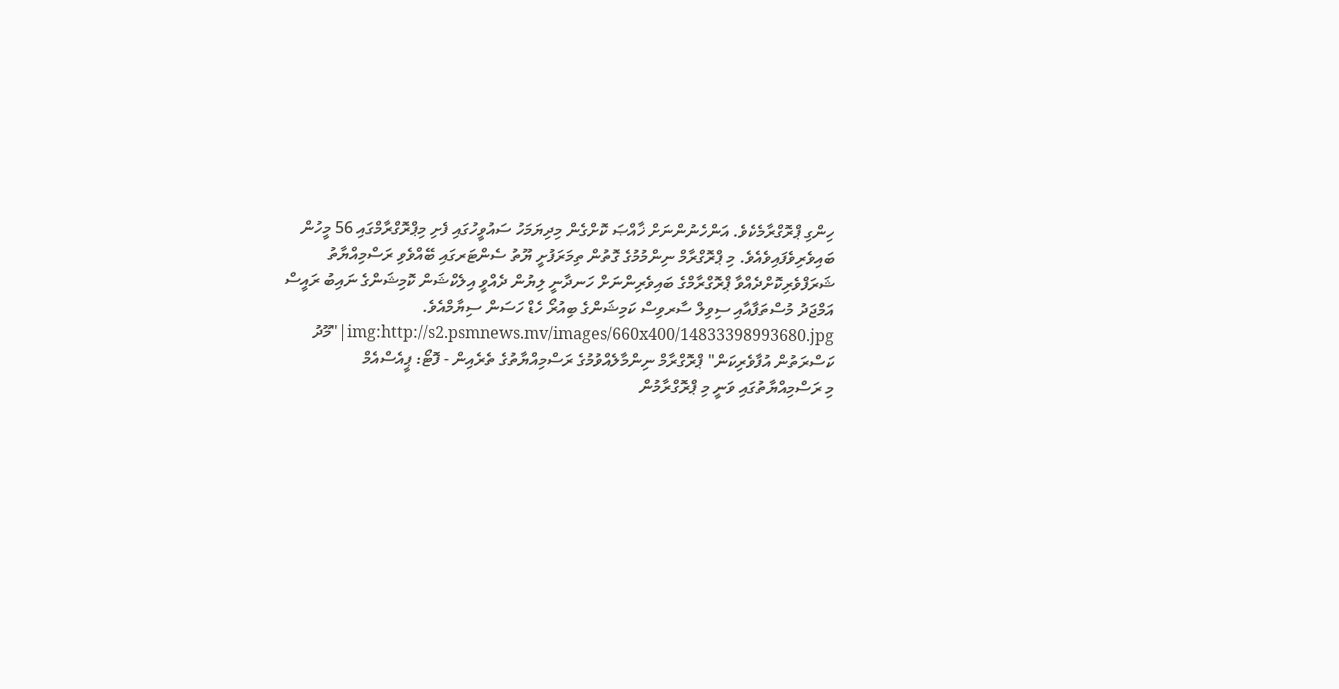ހިންގި ޕްރޮގްރާމެކެވެ. އަންހެނުންނަށް ޚާއްޞަ ކޮށްގެން މިދިޔަމަހު ސައުވީހުގައި ފެށި މިޕްރޮގްރާމްގައި 56 މީހުން ބައިވެރިވެފައިވެއެވެ. މި ޕްރޮގްރާމް ނިންމުމުގެ ގޮތުން ތިމަރަފުށީ ޔޫތު ސެންޓަރގައި ބޭއްވެވި ރަސްމިއްޔާތު ޝަރަފްވެރިކޮށްދެއްވާ ޕްރޮގްރާމްގެ ބައިވެރިންނަށް ހަނދާނީ ލިޔުން ދެއްވީ އިލެކްޝަން ކޮމިޝަންގެ ނައިބު ރައީސް އަމްޖަދު މުސްތަފާއާއި ސިވިލް ސާރވިސް ކަމިޝަންގެ ބިއުރޯ ހެޑް ހަސަން ސިޔާމްއެވެ. img:http://s2.psmnews.mv/images/660x400/14833398993680.jpg|"މޫދު ކަސްރަތުން އުފާވެރިކަން" ޕްރޮގްރާމް ނިންމާލެއްވުމުގެ ރަސްމިއްޔާތުގެ ތެރެއިން - ފޮޓޯ: ޕީއެސްއެމް
މި ރަސްމިއްޔާތުގައި ވަނީ މި ޕްރޮގްރާމުން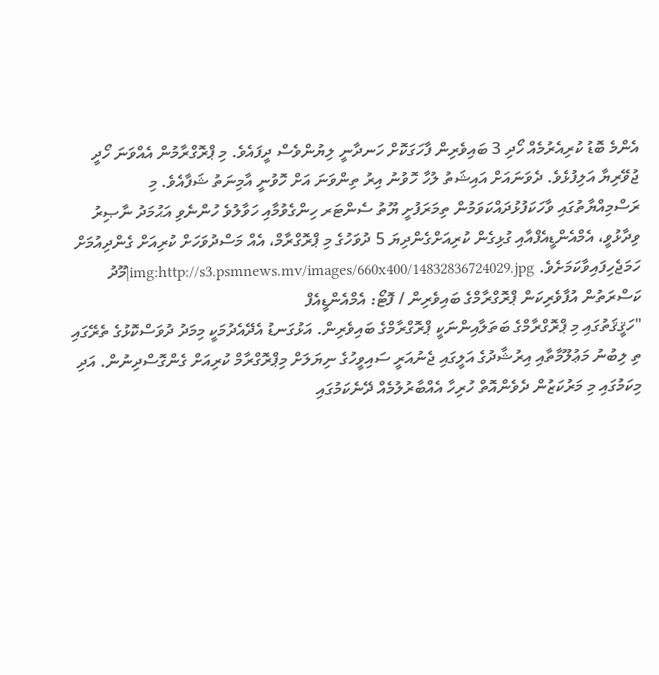އެންމެ ބޮޑު ކުރިއެރުމެއް ހޯދި 3 ބައިވެރިން ފާހަގަކޮށް ހަނދާނީ ލިޔުންވެސް ދީފައެވެ. މި ޕްރޮގްރާމުން އެއްވަނަ ހޯދީ ޖުވޭރިޔާ އަލިފުޅެވެ. ދެވަނައަށް އައިޝަތު ލުހާ ހޮވުނު އިރު ތިންވަނަ އަށް ހޮވުނީ އާމިނަތު ޝަފާއެވެ. މި ރަސްމިއްޔާތުގައި ވާހަކަފުޅުދައްކަވަމުން ތިމަރަފުށީ ޔޫތު ސެންޓަރ ހިންގެވުމާއި ހަވާލުވެ ހުންނެވި އަޙުމަދު ނާޞިރު ވިދާޅުވީ، އެމްއެންޑީއެފްއާއި ގުޅިގެން ކުރިއަށްގެންދިޔަ 5 ދުވަހުގެ މި ޕްރޮގްރާމް، އެއް މަސްދުވަހަށް ކުރިއަށް ގެންދިއުމަށް ހަމަޖެހިފައިވާކަމަށެވެ. img:http://s3.psmnews.mv/images/660x400/14832836724029.jpg|މޫދު ކަސްރަތުން އުފާވެރިކަން ޕްރޮގްރާމްގެ ބައިވެރިން / ފޮޓޯ: އެމްއެންޑީއެފް
"ހަޤީޤަތުގައި މި ޕްރޮގްރާމްގެ ބަތަލާއިންނަކީ ޕްރޮގްރާމްގެ ބައިވެރިން. އަޅުގަނޑު އެދޭއެދުމަކީ މިމަދު ދުވަސްކޮޅުގެ ތެރޭގައި ތި ލިބުނު މަޢުލޫމާތާއި އިރުޝާދުގެ އަލީގައި ޖެނުއަރީ ސައިވީހުގެ ނިޔަލަށް މިޕްރޮގްރާމް ކުރިއަށް ގެންގޮސްދިނުން. އަދި މިކަމުގައި މި މަރުކަޒުން ދެވެންއޮތް ހުރިހާ އެއްބާރުލުމެއް ދޭނެކަމުގައި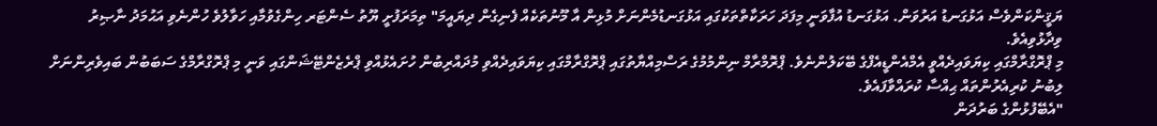ޔަޤީންކަންވެސް އަޅުގަނޑު އަރުވަން. އަޅުގަނޑު އުފާވަނީ މިފަދަ ހަރަކާތްތަކުގައި އަޅުގަނޑުމެންނަށް މުޅިން އާ މޫނުތަކެއް ފެނިގެން ދިޔައީމަ" ތިމަރަފުށީ ޔޫތު ސެންޓަރ ހިންގެވުމާއި ހަވާލުވެ ހުންނެވި އަޙުމަދު ނާޞިރު ވިދާޅުވިއެވެ.
މި ޕްރޮގްރާމްގައި ކިޔަވައިދެއްވީ އެމްއެންޑީއެފްގެ ބޭކަލުންނެވެ. ޕްރޮމްރާމް ނިންމުމުގެ ރަސްމިއްޔާތުގައި ޕްރޮގްރާމްގައި ކިޔަވައިދެއްވި މުދައްރިބުން ހުށައެޅުއްވި ޕްރެޒެންޓޭޝަންގައި ވަނީ މި ޕްރޮގްރާމްގެ ސަބަބުން ބައިވެރިންނަށް ލިބުނު ކުރިއެރުންތައް ޙިއްސާ ކުރައްވާފައެވެ.
"އެބޭފުޅުންގެ ބަރުދަން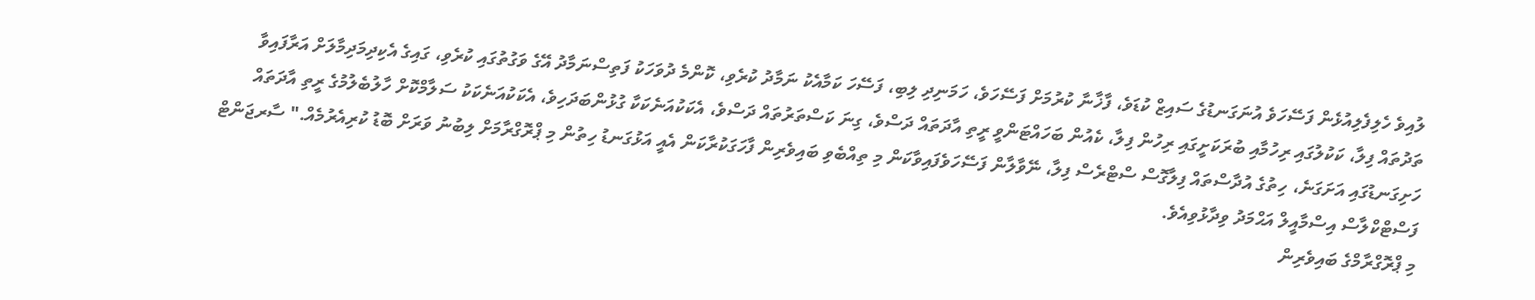ލުއިވެ ހެލިފެލިއުޅެން ފަސޭހަވެ އުނަގަނޑުގެ ސައިޒް ކުޑަވެ، ފާޚާނާ ކުރުމަށް ފަސޭހަވެ، ހަމަނިދި ލިބި، ފަސޭހަ ކަމާއެކު ނަމާދު ކުރެވި، ކޮންމެ ދުވަހަކު ފަތިސްނަމާދު އޭގެ ވަގުތުގައި ކުރެވި، ގައިގެ އެކިދިމަދިމާލަށް އަރާފައިވާ ތަދުތައް ފިލާ، ކަކުލުގައި ރިހުމާއި ބުރަކަށީގައި ރިހުން ފިލާ، ކެއުން ބަހައްޓަންވީ ރީތި އާދަތައް ދަސްވެ، ގިނަ ކަސްތަރުތައް ދަސްވެ، އެކަކުއަނެކަކާ ގުޅުންބަދަހިވެ، އެކަކުއަނެކަކު ސަލާމްކޮށް ހާލުބެލުމުގެ ރީތި އާދަތައް ހަށިގަނޑުގައި އަށަގަނެ، ހިތުގެ އުދާސްތައް ފިލާގޮސް ސްޓްރެސް ފިލާ، ނޭވާލާން ފަސޭހަވެފައިވާކަން މި ތިއްބެވި ބައިވެރިން ފާހަގަކުރާކަން އެއީ އަޅުގަނޑު ހިތުން މި ޕްރޮގްރާމަށް ލިބުނު ވަރަށް ބޮޑު ކުރިއެރުމެއް." ސާރޖަންޓް ފަސްޓްކްލާސް އިސްމާއީލް އަޙްމަދު ވިދާޅުވިއެވެ.
މި ޕްރޮގްރާމްގެ ބައިވެރިން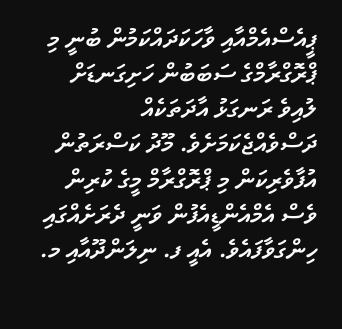ޕީއެސްއެމްއާއި ވާހަކަދައްކަމުން ބުނީ މި ޕްރޮގްރާމްގެ ސަބަބުން ހަށިގަނޑަށް ލުއިވެ ރަނގަޅު އާދަތަކެއް ދަސްވެއްޖެކަމަށެވެ. މޫދު ކަސްރަތުން އުފާވެރިކަން މި ޕްރޮގްރާމް މީގެ ކުރިން ވެސް އެމްއެންޑީއެފުން ވަނީ ދެރަށެއްގައި ހިންގަވާފައެވެ. އެއީ ފ. ނިލަންދޫއާއި މ.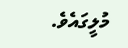މުލީގައެވެ.